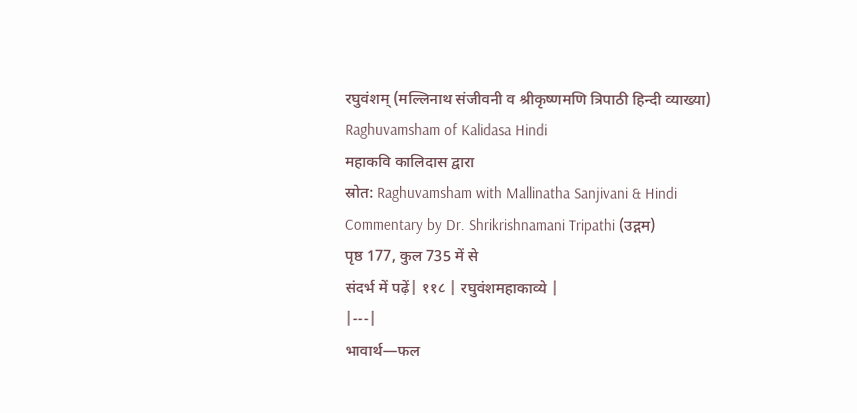रघुवंशम् (मल्लिनाथ संजीवनी व श्रीकृष्णमणि त्रिपाठी हिन्दी व्याख्या)
Raghuvamsham of Kalidasa Hindi
महाकवि कालिदास द्वारा
स्रोत: Raghuvamsham with Mallinatha Sanjivani & Hindi Commentary by Dr. Shrikrishnamani Tripathi (उद्गम)
पृष्ठ 177, कुल 735 में से
संदर्भ में पढ़ें| ११८ | रघुवंशमहाकाव्ये |
|---|
भावार्थ—फल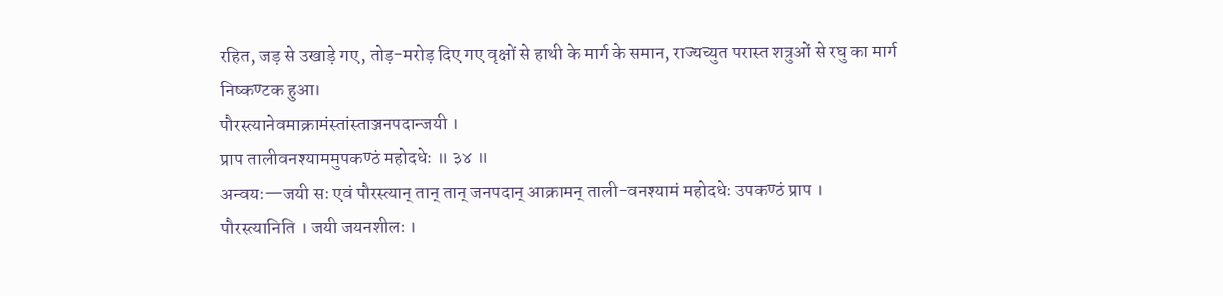रहित, जड़ से उखाड़े गए, तोड़-मरोड़ दिए गए वृक्षों से हाथी के मार्ग के समान, राज्यच्युत परास्त शत्रुओं से रघु का मार्ग निष्कण्टक हुआ।
पौरस्त्यानेवमाक्रामंस्तांस्ताञ्जनपदान्जयी ।
प्राप तालीवनश्याममुपकण्ठं महोदधेः ॥ ३४ ॥
अन्वयः—जयी सः एवं पौरस्त्यान् तान् तान् जनपदान् आक्रामन् ताली-वनश्यामं महोदधेः उपकण्ठं प्राप ।
पौरस्त्यानिति । जयी जयनशीलः ।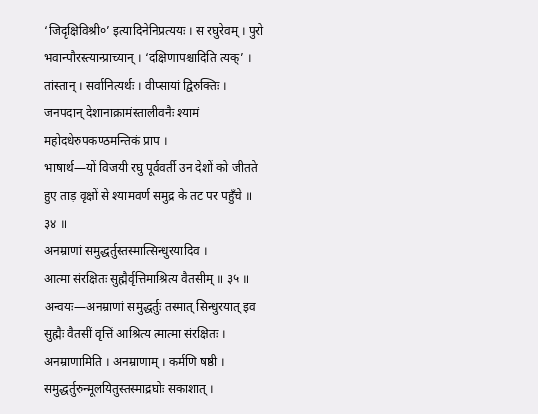‘जिदृक्षिविश्री०’ इत्यादिनेनिप्रत्ययः । स रघुरेवम् । पुरो भवान्पौरस्त्यान्प्राच्यान् । ‘दक्षिणापश्चादिति त्यक्’ । तांस्तान् । सर्वानित्यर्थः । वीप्सायां द्विरुक्तिः । जनपदान् देशानाक्रामंस्तालीवनैः श्यामं महोदधेरुपकण्ठमन्तिकं प्राप ।
भाषार्थ—यों विजयी रघु पूर्ववर्ती उन देशों को जीतते हुए ताड़ वृक्षों से श्यामवर्ण समुद्र के तट पर पहुँचे ॥ ३४ ॥
अनम्राणां समुद्धर्तुस्तस्मात्सिन्धुरयादिव ।
आत्मा संरक्षितः सुह्मैर्वृत्तिमाश्रित्य वैतसीम् ॥ ३५ ॥
अन्वयः—अनम्राणां समुद्धर्तुः तस्मात् सिन्धुरयात् इव सुह्मैः वैतसीं वृत्तिं आश्रित्य त्मात्मा संरक्षितः ।
अनम्राणामिति । अनम्राणाम् । कर्मणि षष्ठी । समुद्धर्तुरुन्मूलयितुस्तस्माद्रघोः सकाशात् ।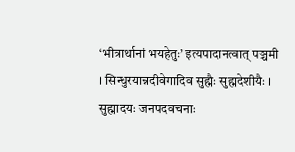‘भीत्रार्थानां भयहेतुः’ इत्यपादानत्वात् पञ्चमी । सिन्धुरयान्नदीवेगादिव सुह्मैः सुह्मदेशीयैः । सुह्मादयः जनपदवचनाः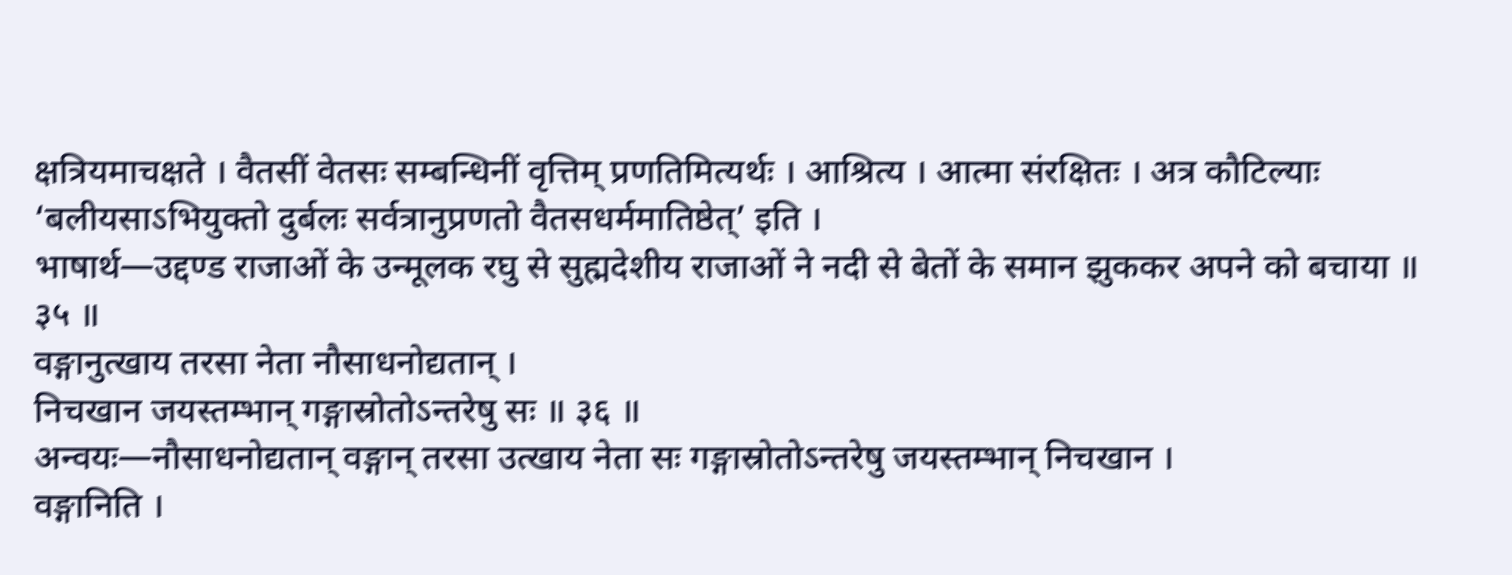क्षत्रियमाचक्षते । वैतसीं वेतसः सम्बन्धिनीं वृत्तिम् प्रणतिमित्यर्थः । आश्रित्य । आत्मा संरक्षितः । अत्र कौटिल्याः ‘बलीयसाऽभियुक्तो दुर्बलः सर्वत्रानुप्रणतो वैतसधर्ममातिष्ठेत्’ इति ।
भाषार्थ—उद्दण्ड राजाओं के उन्मूलक रघु से सुह्मदेशीय राजाओं ने नदी से बेतों के समान झुककर अपने को बचाया ॥ ३५ ॥
वङ्गानुत्खाय तरसा नेता नौसाधनोद्यतान् ।
निचखान जयस्तम्भान् गङ्गास्रोतोऽन्तरेषु सः ॥ ३६ ॥
अन्वयः—नौसाधनोद्यतान् वङ्गान् तरसा उत्खाय नेता सः गङ्गास्रोतोऽन्तरेषु जयस्तम्भान् निचखान ।
वङ्गानिति ।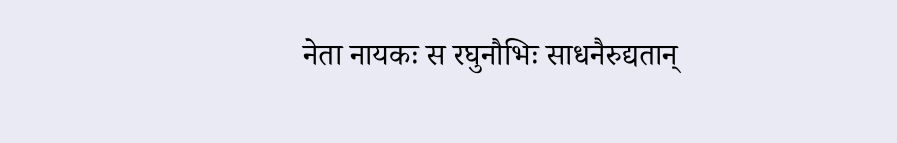नेता नायकः स रघुनौभिः साधनैरुद्यतान्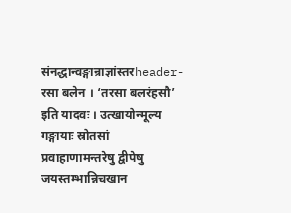संनद्धान्वङ्गान्राज्ञांस्तरheader-रसा बलेन । ‘तरसा बलरंहसौ’ इति यादवः । उत्खायोन्मूल्य गङ्गायाः स्रोतसां प्रवाहाणामन्तरेषु द्वीपेषु जयस्तम्भान्निचखान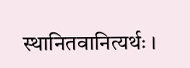स्थानितवानित्यर्थः ।